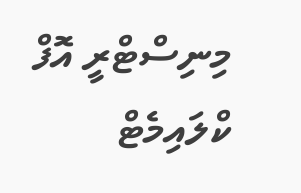މިނިސްޓްރީ އޮފް ކްލައިމެޓް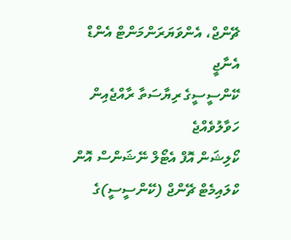ޗޭންޖް، އެންވަޔަރަންމަންޓް އެންޑް އެނާޖީ
ކޭންސީސީގެ ރިޔާސަތާ ރާއްޖެއިން ހަވާލުވެއްޖެ
ކޯލިޝަން އޮފް އެޓޯލް ނޭޝަންސް އޮން ކްލައިމެޓް ޗޭންޖް (ކޭންސީސީ)ގެ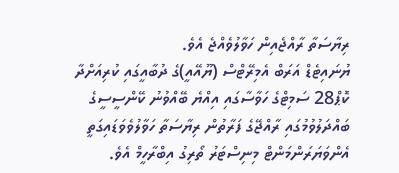ރިޔާސަތާ ރާއްޖެއިން ހަވާލުވެއްޖެ އެވެ.
ޔުނައިޓެޑް އަރަބް އެމިރޭޓްސް (ޔޫއޭއީ)ގެ ދުބާއީގައި ކުރިއަށްދާ ކޮޕް28 ސަމިޓްގެ ހަވާސާގައި އިއްޔެ ބޭއްވުނު ކޭންސީސީގެ ބައްދަލުވުމުގައި ރާއްޖޭގެ ފަރާތުން ރިޔާސަތާ ހަވާލުވެވަޑައިގަތީ އެންވަޔަރަންމަންޓް މިނިސްޓަރު ތޯރިގު އިބްރާހީމް އެވެ.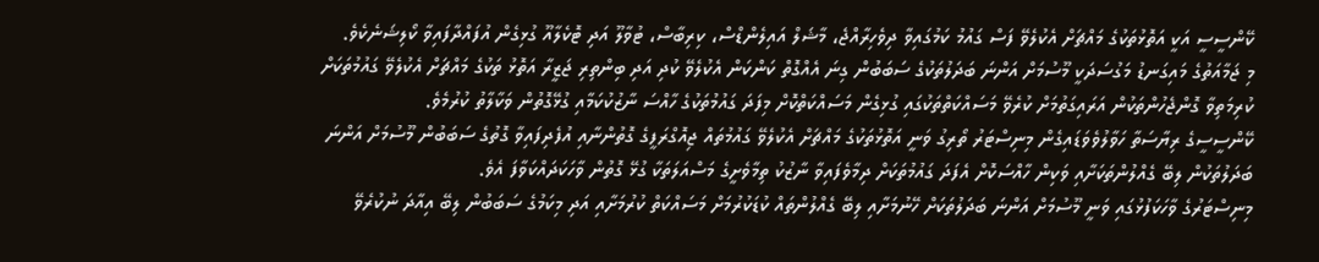ކޭންސީސީ އަކީ އަތޮޅުތަކުގެ މައްޗަށް އެކުލެވޭ ފަސް ގައުމު ކަމުގައިވާ ދިވެހިރާއްޖެ، މާޝަލް އައިލެންޑްސް، ކިރިބާސް، ޓުވާލޫ އަދި ޓޮކެލާއޫ ގުޅިގެން އުފައްދާފައިވާ ކޯލިޝަނެކެވެ.
މި ޖަމާއަތުގެ މައިގަނޑު މަގުސަދަކީ މޫސުމަށް އަންނަ ބަދަލުތަކުގެ ސަބަބުން ގިނަ އެއްގޮތް ކަންކަން އެކުލެވޭ ކުދި އަދި ބިންތިރި ޖަޒީރާ އަތޮޅު ތަކުގެ މައްޗަށް އެކުލެވޭ ގައުމުތަކަށް ކުރިމަތިވާ ގޮންޖެހުންތަކުން އަރައިގަތުމަށް ކުރެވޭ މަސައްކަތްތަކުގައި ގުޅިގެން މަސައްކަތްކޮށް މިފަދަ ގައުމުތަކުގެ ހާއްސަ ނާޒުކުކަމާއި ގުޅޭގޮތުން ވަކާލާތު ކުރުމެވެ.
ކޭންސީސީގެ ރިޔާސަތާ ހަވާލުވެވަޑައިގެން މިނިސްޓަރު ތޯރިގު ވަނީ އަތޮޅުތަކުގެ މައްޗަށް އެކުލެވޭ ގައުމުތައް ޖިއޮގްރަފީގެ ގޮތުންނާއި އުފެދިފައިވާ ގޮތުގެ ސަބަބުން މޫސުމަށް އަންނަ ބަދަލުތަކުން ލިބޭ ގެއްލުންތަކަށާއި ވަކިން ހާއްސަކޮށް އެފަދަ ގައުމުތަކަށް ދިމާވެފައިވާ ނާޒުކު ތިމާވެށީގެ މަސްއަލަތަކާ ގުޅޭ ގޮތުން ވާހަކަދައްކަވާފަ އެވެ.
މިނިސްޓަރުގެ ވާހަކަފުޅުގައި ވަނީ މޫސުމަށް އަންނަ ބަދަލުތަކަށް ހޭނުމަށާއި ލިބޭ ގެއްލުންތައް ކުޑަކުރުމަށް މަސައްކަތް ކުރުމަށާއި އަދި މިކަމުގެ ސަބަބުން ލިބޭ އިއާދަ ނުކުރެވޭ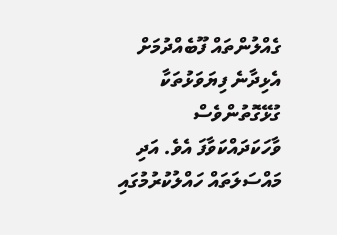ގެއްލުންތައް ފޫބެއްދުމަށް އެޅިދާނެ ފިޔަވަޅުތަކާ ގުޅޭގޮތުންވެސް ވާހަކަދައްކަވާފަ އެވެ. އަދި މައްސަލަތައް ހައްލުކުރުމުގައި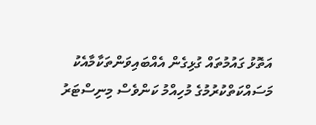އަތޮޅު ގައުމުތައް ގުޅިގެން އެއްބައިވަންތަކާމާއެކު މަސައްކަތްކުރުމުގެ މުހިއްމު ކަންވެސް މިނިސްޓަރު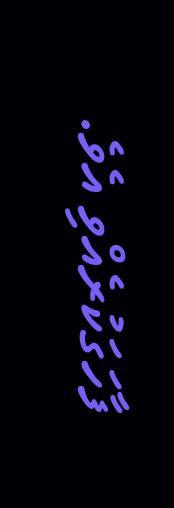ފާހަގަކުރެއްވި އެވެ.